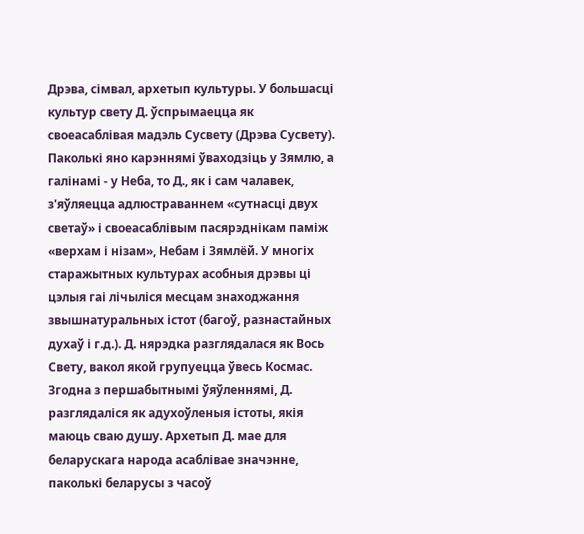Дрэва, сімвал, архетып культуры. У большасці культур свету Д. ўспрымаецца як своеасаблівая мадэль Сусвету (Дрэва Сусвету). Паколькі яно карэннямі ўваходзіць у Зямлю, а галінамі - у Неба, то Д., як і сам чалавек, з'яўляецца адлюстраваннем «сутнасці двух светаў» і своеасаблівым пасярэднікам паміж «верхам і нізам», Небам і Зямлёй. У многіх старажытных культурах асобныя дрэвы ці цэлыя гаі лічыліся месцам знаходжання звышнатуральных істот (багоў, разнастайных духаў і г.д.). Д. нярэдка разглядалася як Вось Свету, вакол якой групуецца ўвесь Космас. Згодна з першабытнымі ўяўленнямі, Д. разглядаліся як адухоўленыя істоты, якія маюць сваю душу. Архетып Д. мае для беларускага народа асаблівае значэнне, паколькі беларусы з часоў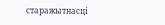старажытнасці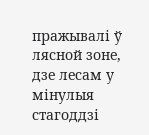пражывалі ў лясной зоне, дзе лесам у мінулыя стагоддзі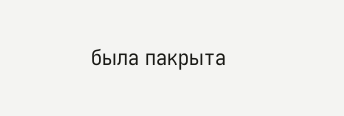была пакрыта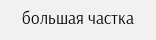большая частка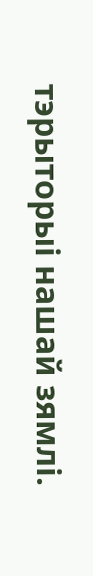тэрыторыі нашай зямлі.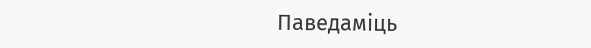Паведаміць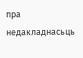пра недакладнасьць